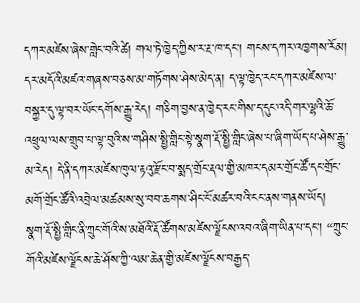དཀར་མཛེས་ཞེས་གླེང་བའི་ཚེ། གལ་ཏེ་ཁྱེད་ཀྱིས་ར་རྔ་ཁ་དང་། གངས་དཀར་འཁྱགས་རོམ། དར་མདོའི་མཛའ་གཞས་བཅས་མ་གཏོགས་ཤེས་མེད་ན། ད་ལྟ་ཁྱེད་རང་དཀར་མཛེས་ལ་བསྐྱར་དུ་ལྟ་བར་ཡོང་དགོས་རྒྱུ་རེད། གཅིག་བྱས་ན་ཁྱེད་རང་གིས་ད་དུང་འདི་གར་ལྷའི་ཆོ་འཕྲུལ་ལས་གྲུབ་པ་ལྟ་བུའི་ས་གཤིས་སྤྱི་གླིང་སྟེ་སྣག་རྡོ་སྤྱི་གླིང་ཞེས་པ་ཞིག་ཡོད་པ་ཤེས་རྒྱུ་མ་རེད། དེ་ནི་དཀར་མཛེས་ཁུལ་རྟའུ་རྫོང་བ་སྨད་གྲོང་རྡལ་གྱི་མཁར་དམར་གྲོང་ཚོ་དང་གྲོང་མགོ་གྲོང་ཚོའི་འབྲེལ་མཚམས་སུ་བབ་ཆགས་ཤིང་ངོ་མཚར་བའི་ངང་ནས་གནས་ཡོད།
སྣག་རྡོ་སྤྱི་གླིང་ནི་ཀྲུང་གོའི་ས་མཐོའི་རྡོ་ཚོགས་མཛེས་ལྗོངས་འབའ་ཞིག་ཡིན་པ་དང་། “ཀྲུང་གོའི་མཛེས་ལྗོངས་ཆེ་ཤོས་ཀྱི་ལམ་ཆེན་གྱི་མཛེས་ལྗོངས་བརྒྱད་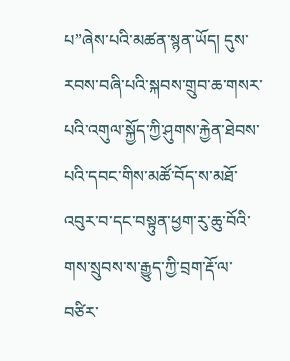པ”ཞེས་པའི་མཚན་སྙན་ཡོད། དུས་རབས་བཞི་པའི་སྐབས་གྲུབ་ཆ་གསར་པའི་འགུལ་སྐྱོད་ཀྱི་ཤུགས་རྐྱེན་ཐེབས་པའི་དབང་གིས་མཚོ་བོད་ས་མཐོ་འབུར་བ་དང་བསྟུན་ཕྱག་རུ་ཆུ་བོའི་གས་སྲུབས་ས་རྒྱུད་ཀྱི་བྲག་རྡོ་ལ་བཙིར་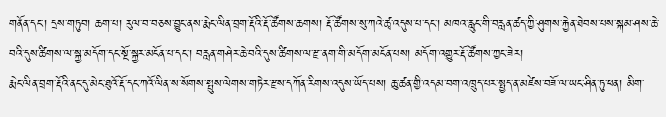གནོན་དང་། དྲས་གཏུབ། ཆག་པ། རུལ་བ་བཅས་བྱུང་ནས་རྨེང་ལིན་བྲག་རྡོའི་རྡོ་ཚོགས་ཆགས། རྡོ་ཚོགས་སུ་ཀའེ་ཚྭ་འདུས་པ་དང་། མཁའ་རླུང་གི་བརླན་ཚད་ཀྱི་ཤུགས་རྐྱེན་ཐེབས་པས་སྐམ་ཤས་ཆེ་བའི་དུས་ཚིགས་ལ་སྐྱ་མདོག་དང་སྔོ་སྐྱར་མངོན་པ་དང་། བརླན་གཤེར་ཆེ་བའི་དུས་ཚིགས་ལ་རྫ་ནག་གི་མདོག་མངོན་པས། མདོག་འགྱུར་རྡོ་ཚོགས་ཀྱང་ཟེར།
རྨེང་ལིན་བྲག་རྡོའི་ནང་དུ་མེང་ཐུའོ་རྡོ་དང་ཀའོ་ལིན་ས་སོགས་སྤུས་ལེགས་གཏེར་རྫས་དཀོན་རིགས་འདུས་ཡོད་པས། ཆུ་ཚན་གྱི་འདམ་བག་འཁྲུད་པར་སྤྱད་ན་མཛེས་བཟོ་ལ་ཡང་ཤིན་ཏུ་ཕན། མིག་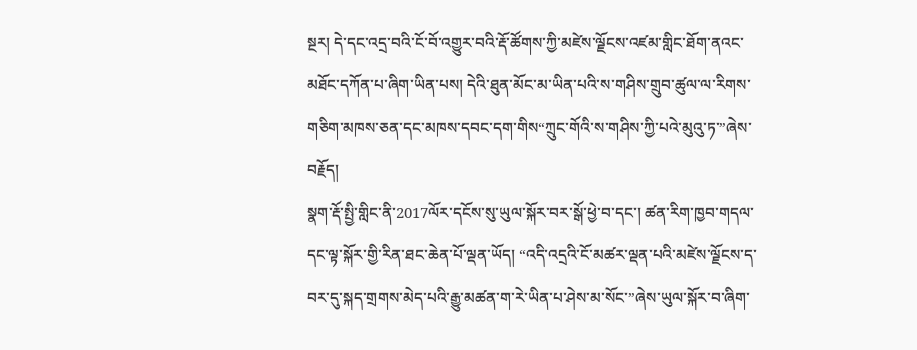སྔར། དེ་དང་འདྲ་བའི་ངོ་བོ་འགྱུར་བའི་རྡོ་ཚོགས་ཀྱི་མཛེས་ལྗོངས་འཛམ་གླིང་ཐོག་ནའང་མཐོང་དཀོན་པ་ཞིག་ཡིན་པས། དེའི་ཐུན་མོང་མ་ཡིན་པའི་ས་གཤིས་གྲུབ་ཚུལ་ལ་རིགས་གཅིག་མཁས་ཅན་དང་མཁས་དབང་དག་གིས“ཀྲུང་གོའི་ས་གཤིས་ཀྱི་པའེ་མུའུ་ཏ་”ཞེས་བརྗོད།
སྣག་རྡོ་སྤྱི་གླིང་ནི་2017ལོར་དངོས་སུ་ཡུལ་སྐོར་བར་སྒོ་ཕྱེ་བ་དང་། ཚན་རིག་ཁྱབ་གདལ་དང་ལྟ་སྐོར་གྱི་རིན་ཐང་ཆེན་པོ་ལྡན་ཡོད། “འདི་འདྲའི་ངོ་མཚར་ལྡན་པའི་མཛེས་ལྗོངས་ད་བར་དུ་སྐད་གྲགས་མེད་པའི་རྒྱུ་མཚན་ག་རེ་ཡིན་པ་ཤེས་མ་སོང་”ཞེས་ཡུལ་སྐོར་བ་ཞིག་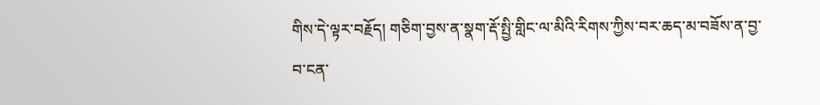གིས་དེ་ལྟར་བརྗོད། གཅིག་བྱས་ན་སྣག་རྡོ་སྤྱི་གླིང་ལ་མིའི་རིགས་ཀྱིས་བར་ཆད་མ་བཟོས་ན་བྱ་བ་ངན་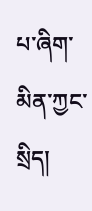པ་ཞིག་མིན་ཀྱང་སྲིད།